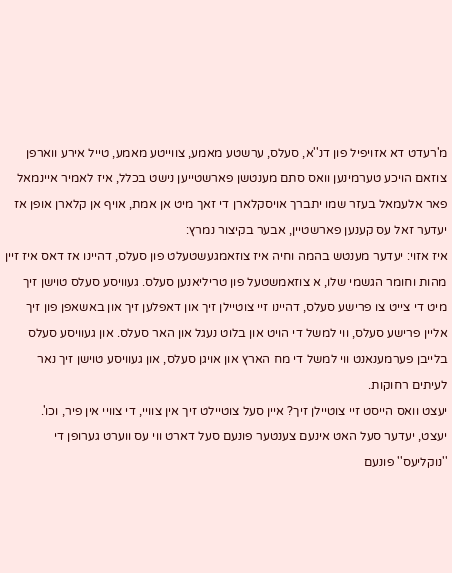מ'רעדט דא אזויפיל פון דנ''א, סעלס, ערשטע מאמע, צווייטע מאמע, טייל אירע ווארפן צוזאם הויכע טערמינען וואס סתם מענטשן פארשטייען נישט בכלל, איז לאמיר איינמאל פאר אלעמאל בעזר שמו יתברך אויסקלארן די זאך מיט אן אמת, אויף אן קלארן אופן אז יעדער זאל עס קענען פארשטיין, אבער בקיצור נמרץ:
איז אזוי: יעדער מענטש בהמה וחיה איז צוזאמגעשטעלט פון סעלס, דהיינו אז דאס איז זיין מהות וחומר הגשמי שלו, א צוזאמשטעל פון טריליאנען סעלס. געוויסע סעלס טוישן זיך מיט די צייט צו פרישע סעלס, דהיינו זיי צוטיילן זיך און דאפלען זיך און באשאפן פון זיך אליין פרישע סעלס, ווי למשל די הויט און בלוט נעגל און האר סעלס. און געוויסע סעלס בלייבן פערמענאנט ווי למשל די מח הארץ און אויגן סעלס, און געוויסע טוישן זיך נאר לעיתים רחוקות.
יעצט וואס הייסט זיי צוטיילן זיך? איין סעל צוטיילט זיך אין צוויי, די צוויי אין פיר, וכו'.
יעצט, יעדער סעל האט אינעם צענטער פונעם סעל דארט ווי עס ווערט גערופן די ''נוקליעס'' פונעם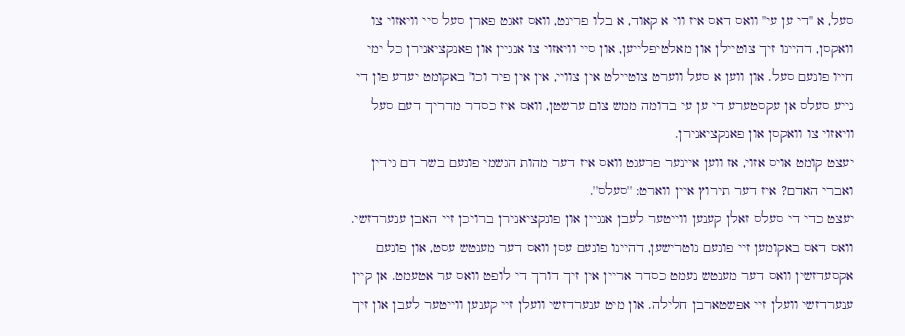סעל, א ''די ען עי'' וואס דאס איז ווי א קאוד, א בלו פרינט, וואס זאגט פארן סעל סיי וויאזוי צו וואקסן, דהיינו זיך צוטיילן און מאלטיפלייען, און סיי וויאזוי צו אנגיין און פאנקציאנירן כל ימי חייו פונעם סעל. און ווען א סעל ווערט צוטיילט אין צוויי, אין אין פיר וכו' באקומט יעדע פון די נייע סעלס אן עקסטערע די ען עי בדומה ממש צום ערשטן, וואס איז כסדר מדריך דעם סעל וויאזוי צו וואקסן און פאנקציאנירן.
יעצט קומט אויס אזוי, אז ווען איינער פרעגט וואס איז דער מהות הגשמי פונעם בשר דם גידין ואברי האדם? איז דער תירוץ איין ווארט: ''סעלס''.
יעצט כדי די סעלס זאלן קענען ווייטער לעבן אנגיין און פונקציאנירן ברויכן זיי האבן ענערדזשי. וואס דאס באקומען זיי פונעם נוטרישען, דהיינו פונעם עסן וואס דער מענטש עסט, און פונעם אקסעדזשין וואס דער מענטש נעמט כסדר אריין אין זיך דורך די לופט וואס ער אטעמט. אן קיין ענערדזשי וועלן זיי אפשטארבן חלילה. און מיט ענערדזשי וועלן זיי קענען ווייטער לעבן און זיך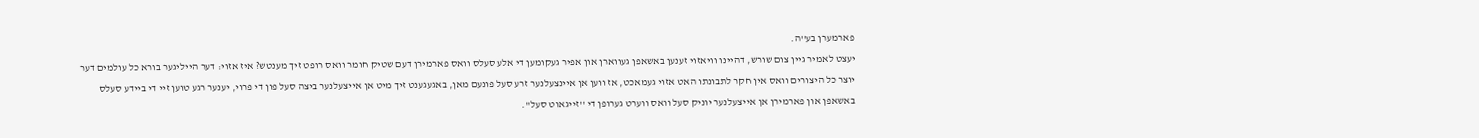פארמערן בע''ה.
יעצט לאמיר גיין צום שורש, דהיינו וויאזוי זענען באשאפן געווארן און אפיר געקומען די אלע סעלס וואס פארמירן דעם שטיק חומר וואס רופט זיך מענטש? איז אזוי: דער הייליגער בורא כל עולמים דער יוצר כל היצורים וואס אין חקר לתבונתו האט אזוי געמאכט, אז ווען אן איינצעלנער זרע סעל פונעם מאן, באגעגענט זיך מיט אן אייצעלנער ביצה סעל פון די פרוי, יענער רגע טוען זיי די ביידע סעלס באשאפן און פארמירן אן אייצעלנער יוניק סעל וואס ווערט גערופן די ''זייגאוט סעל''.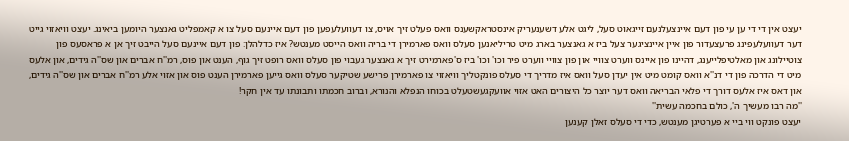יעצט אין די די ען עי פון דעם איינצעלנעם זייגאוט סעל, ליגט אלע דשענעריק אינסטראקשענס וואס פעלט זיך אויס, צו דעוועלעפען פון דעם איינעם סעל צו א קאמפליט גאנצער היומען ביאינג. יעצט וויאזוי גייט דער דעוועלעפינג פרעצעדור פון איין איינציגער צעל ביז א גאנצער בארג מיט טריליאנען סעלס וואס פארמירן די בריה וואס הייסט מענטש? איז כדלהלן: פון דעם איינעם סעל הייבט זיך אן א פראסעס פון צוטיילונג און מאלטיפלייענג, דהיינו פון איינס ווערט צוויי און פון צוויי ווערט פיר וכו' וכו' ביז ס'פארמירט זיך א גאנצער געבוי פון סעלס וואס רופט זיך גוף, הענט און פוס, רמ''ח אברים און שס''ה גידים, און אלעס מיט די הדרכה פון די דנ''א וואס קומט מיט אין יעדן סעל וואס איז מדריך די סעלס פונקטליך וויאזוי צו פארמירן פרישע שטיקער סעלס וואס גייען פארמירן הענט פוס און אזוי אלע רמ''ח אברים און שס''ה גידים, און דאס איז אלעס דורך די פלאי הבריאה וואס דער יוצר כל היצורים האט אזוי אוועקגעשטעלט בכוחו הנפלא והנורא, וברוב חכמתו ותבונתו עד אין חקר!
''מה רבו מעשיך ה', כולם בחכמה עשית''
יעצט פונקט ווי ביי א פערטיגן מענטש, כדי די סעלס זאלן קענען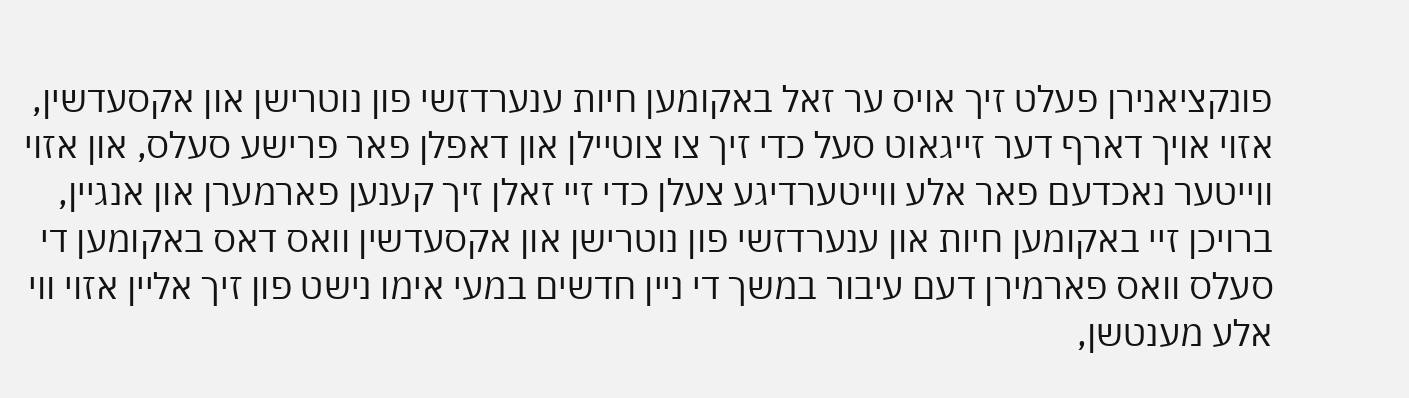פונקציאנירן פעלט זיך אויס ער זאל באקומען חיות ענערדזשי פון נוטרישן און אקסעדשין, אזוי אויך דארף דער זייגאוט סעל כדי זיך צו צוטיילן און דאפלן פאר פרישע סעלס, און אזוי ווייטער נאכדעם פאר אלע ווייטערדיגע צעלן כדי זיי זאלן זיך קענען פארמערן און אנגיין, ברויכן זיי באקומען חיות און ענערדזשי פון נוטרישן און אקסעדשין וואס דאס באקומען די סעלס וואס פארמירן דעם עיבור במשך די ניין חדשים במעי אימו נישט פון זיך אליין אזוי ווי אלע מענטשן,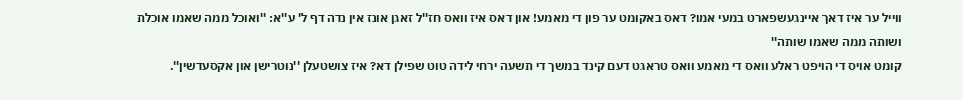ווייל ער איז דאך איינגעשפארט במעי אמו? דאס באקומט ער פון די מאמע! און דאס איז וואס חז''ל זאגן אונז אין נדה דף ל' ע''א: ''ואוכל ממה שאמו אוכלת ושותה ממה שאמו שותה''
קומט אויס די הויפט ראלע וואס די מאמע וואס טראגט דעם קינד במשך די תשעה ירחי לידה טוט שפילן דא? איז צושטעלן ''נוטרישן און אקסעדשין''.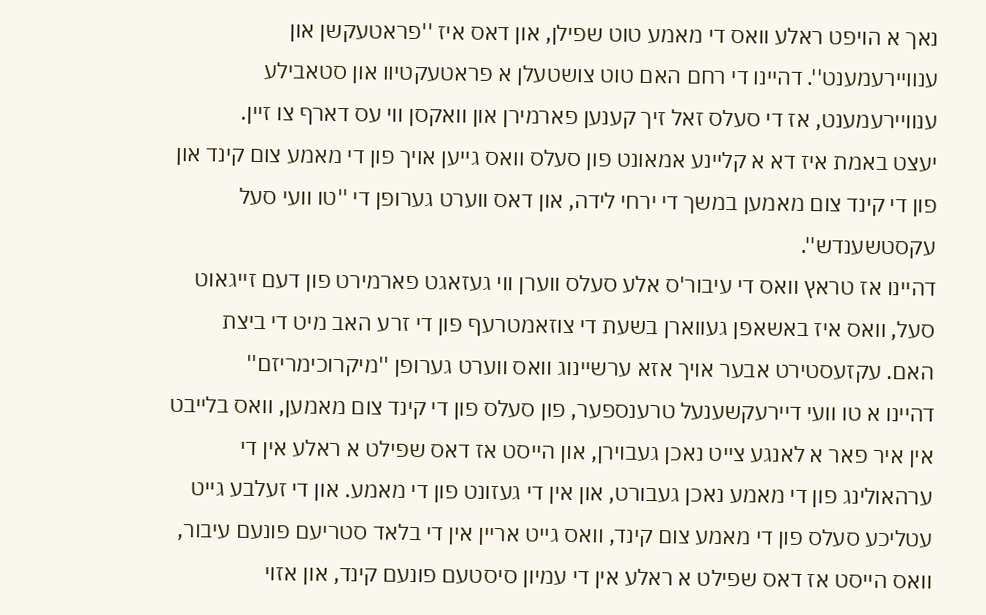נאך א הויפט ראלע וואס די מאמע טוט שפילן, און דאס איז ''פראטעקשן און ענוויירעמענט''. דהיינו די רחם האם טוט צושטעלן א פראטעקטיוו און סטאבילע ענוויירעמענט, אז די סעלס זאל זיך קענען פארמירן און וואקסן ווי עס דארף צו זיין.
יעצט באמת איז דא א קליינע אמאונט פון סעלס וואס גייען אויך פון די מאמע צום קינד און פון די קינד צום מאמען במשך די ירחי לידה, און דאס ווערט גערופן די ''טו וועי סעל עקסטשענדש''.
דהיינו אז טראץ וואס די עיבור'ס אלע סעלס ווערן ווי געזאגט פארמירט פון דעם זייגאוט סעל, וואס איז באשאפן געווארן בשעת די צוזאמטרעף פון די זרע האב מיט די ביצת האם. עקזעסטירט אבער אויך אזא ערשיינוג וואס ווערט גערופן ''מיקרוכימריזם''
דהיינו א טו וועי דיירעקשענעל טרענספער, פון סעלס פון די קינד צום מאמען, וואס בלייבט אין איר פאר א לאנגע צייט נאכן געבוירן, און הייסט אז דאס שפילט א ראלע אין די ערהאולינג פון די מאמע נאכן געבורט, און אין די געזונט פון די מאמע. און די זעלבע גייט עטליכע סעלס פון די מאמע צום קינד, וואס גייט אריין אין די בלאד סטריעם פונעם עיבור, וואס הייסט אז דאס שפילט א ראלע אין די עמיון סיסטעם פונעם קינד, און אזוי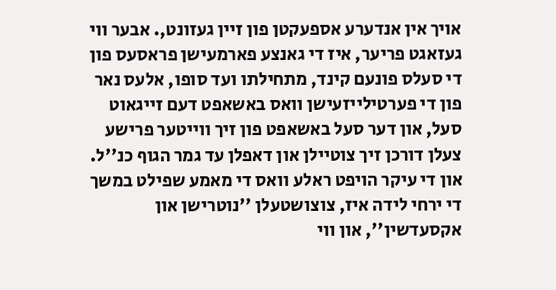אויך אין אנדערע אספעקטן פון זיין געזונט,. אבער ווי געזאגט פריער, איז די גאנצע פארמעישן פראסעס פון די סעלס פונעם קינד, מתחילתו ועד סופו, אלעס נאר פון די פערטילייזעישן וואס באשאפט דעם זייגאוט סעל, און דער סעל באשאפט פון זיך ווייטער פרישע צעלן דורכן זיך צוטיילן און דאפלן עד גמר הגוף כנ''ל. און די עיקר הויפט ראלע וואס די מאמע שפילט במשך די ירחי לידה איז, צוצושטעלן ''נוטרישן און אקסעדשין'', און ווי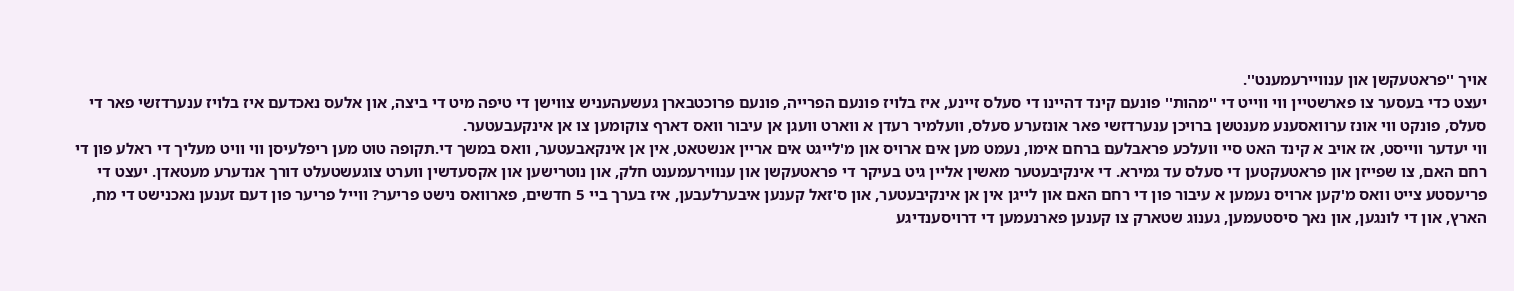אויך ''פראטעקשן און ענוויירעמענט''.
יעצט כדי בעסער צו פארשטיין ווי ווייט די ''מהות'' פונעם קינד דהיינו די סעלס זיינע, איז בלויז פונעם הפרייה, פונעם פרוכטבארן געשעהעניש צווישן די טיפה מיט די ביצה, און אלעס נאכדעם איז בלויז ענערדזשי פאר די סעלס, פונקט ווי אונז ערוואסענע מענטשן ברויכן ענערדזשי פאר אונזערע סעלס, וועלמיר רעדן א ווארט וועגן אן עיבור וואס דארף צוקומען צו אן אינקעבעטער.
ווי יעדער ווייסט, אז אויב א קינד האט סיי וועלכע פראבלעם ברחם אימו, נעמט מען אים ארויס און מ'לייגט אים אריין אנשטאט, אין אן אינקאבעטער, וואס במשך די.תקופה טוט מען ריפלעיסן ווי וויט מעליך די ראלע פון די רחם האם, צו שפייזן און פראטעקטען די סעלס עד גמירא. די אינקיבעטער מאשין אליין גיט בעיקר די פראטעקשן און ענווירעמענט חלק, און נוטרישען און אקסעדשין ווערט צוגעשטעלט דורך אנדערע מעטאדן. יעצט די פריעסטע צייט וואס מ'קען ארויס נעמען א עיבור פון די רחם האם און לייגן אין אן אינקיבעטער, און ס'זאל קענען איבערלעבען, איז בערך ביי 5 חדשים, פארוואס נישט פריער? ווייל פריער פון דעם זענען נאכנישט די מח, הארץ, און די לונגען, און נאך סיסטעמען, גענוג שטארק צו קענען פארנעמען די דרויסענדיגע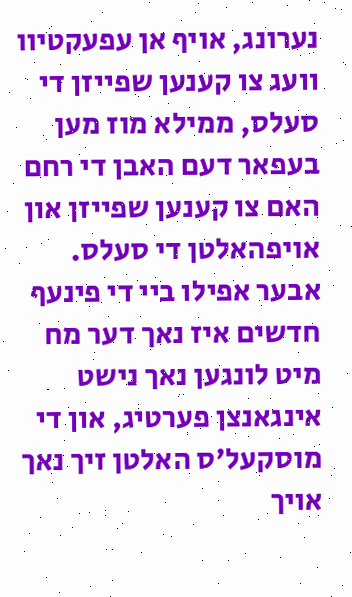נערונג, אויף אן עפעקטיוו וועג צו קענען שפייזן די סעלס, ממילא מוז מען בעפאר דעם האבן די רחם האם צו קענען שפייזן און אויפהאלטן די סעלס. אבער אפילו ביי די פינעף חדשים איז נאך דער מח מיט לונגען נאך נישט אינגאנצן פערטיג, און די מוסקעל'ס האלטן זיך נאך אויך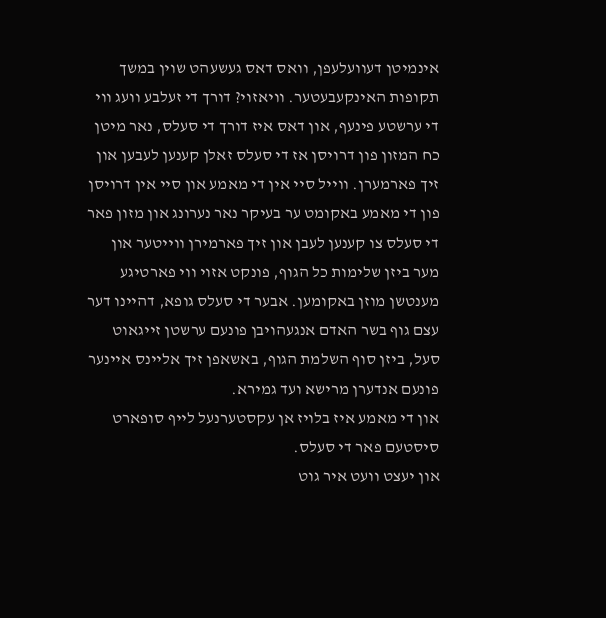אינמיטן דעוועלעפן, וואס דאס געשעהט שוין במשך תקופות האינקעבעטער. וויאזוי? דורך די זעלבע וועג ווי די ערשטע פינעף, און דאס איז דורך די סעלס, נאר מיטן כח המזון פון דרויסן אז די סעלס זאלן קענען לעבען און זיך פארמערן. ווייל סיי אין די מאמע און סיי אין דרויסן פון די מאמע באקומט ער בעיקר נאר נערונג און מזון פאר די סעלס צו קענען לעבן און זיך פארמירן ווייטער און מער ביזן שלימות כל הגוף, פונקט אזוי ווי פארטיגע מענטשן מוזן באקומען. אבער די סעלס גופא, דהיינו דער עצם גוף בשר האדם אנגעהויבן פונעם ערשטן זייגאוט סעל, ביזן סוף השלמת הגוף, באשאפן זיך אליינס איינער פונעם אנדערן מרישא ועד גמירא.
און די מאמע איז בלויז אן עקסטערנעל לייף סופארט סיסטעם פאר די סעלס.
און יעצט וועט איר גוט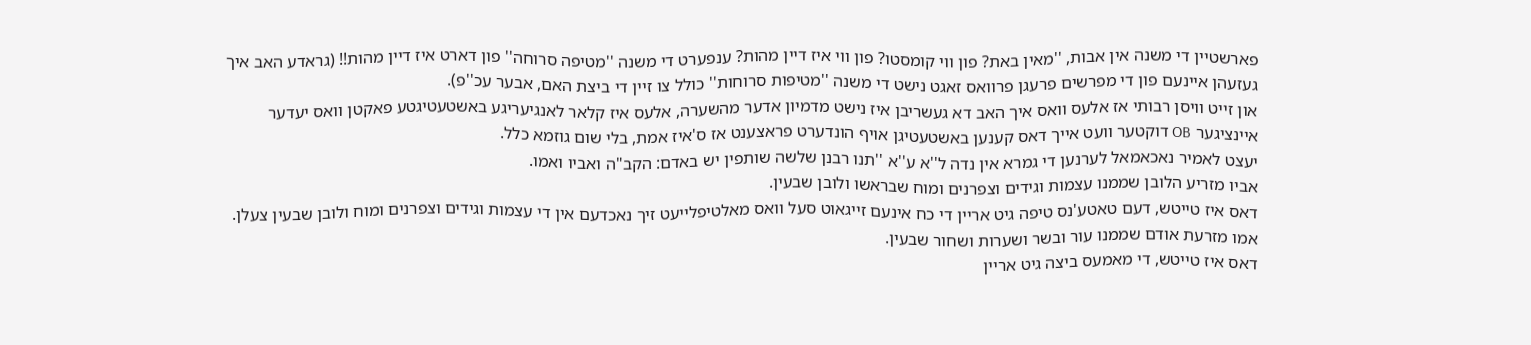פארשטיין די משנה אין אבות, ''מאין באת? פון ווי קומסטו? פון ווי איז דיין מהות? ענפערט די משנה ''מטיפה סרוחה'' פון דארט איז דיין מהות!! (גראדע האב איך געזעהן איינעם פון די מפרשים פרעגן פרוואס זאגט נישט די משנה ''מטיפות סרוחות'' כולל צו זיין די ביצת האם, אבער עכ''פ).
און זייט וויסן רבותי אז אלעס וואס איך האב דא געשריבן איז נישט מדמיון אדער מהשערה, אלעס איז קלאר לאנגיעריגע באשטעטיגטע פאקטן וואס יעדער איינציגער OB דוקטער וועט אייך דאס קענען באשטעטיגן אויף הונדערט פראצענט אז ס'איז אמת, בלי שום גוזמא כלל.
יעצט לאמיר נאכאמאל לערנען די גמרא אין נדה ל''א ע''א ''תנו רבנן שלשה שותפין יש באדם: הקב"ה ואביו ואמו.
אביו מזריע הלובן שממנו עצמות וגידים וצפרנים ומוח שבראשו ולובן שבעין.
דאס איז טייטש, דעם טאטע'נס טיפה גיט אריין די כח אינעם זייגאוט סעל וואס מאלטיפלייעט זיך נאכדעם אין די עצמות וגידים וצפרנים ומוח ולובן שבעין צעלן.
אמו מזרעת אודם שממנו עור ובשר ושערות ושחור שבעין.
דאס איז טייטש, די מאמעס ביצה גיט אריין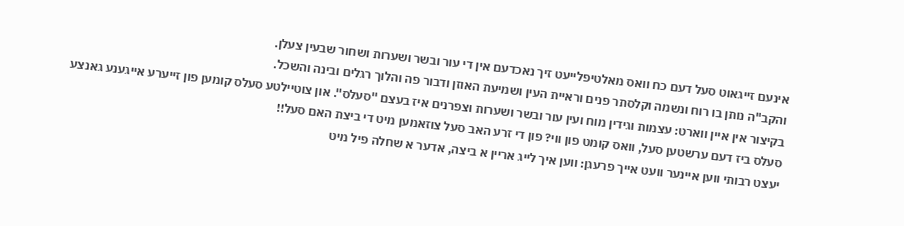אינעם זייגאוט סעל דעם כח וואס מאלטיפלייעט זיך נאכדעם אין די עור ובשר ושערות ושחור שבעין צעלן.
והקב"ה נותן בו רוח ונשמה וקלסתר פנים וראיית העין ושמיעת האוזן ודבור פה והלוך רגלים ובינה והשכל.
בקיצור אין איין ווארט: עצמות וגידין מוח ועין עור ובשר ושערות וצפרנים איז בעצם ''סעלס''. און צוטיילטע סעלס קומען פון זייערע אייגענע גאנצע סעלס ביז דעם ערשטען סעל, וואס קומט פון ווי? פון די זרע האב סעל צוזאמען מיט די ביצת האם סעל!!
יעצט רבותי ווען איינער וועט אייך פרעגן: ווען איך לייג אריין א ביצה, אדער א שחלה פיל מיט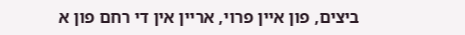ביצים, פון איין פרוי, אריין אין די רחם פון א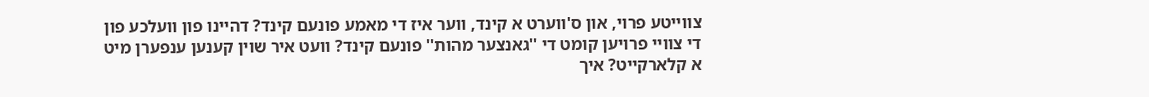צווייטע פרוי, און ס'ווערט א קינד, ווער איז די מאמע פונעם קינד? דהיינו פון וועלכע פון די צוויי פרויען קומט די ''גאנצער מהות'' פונעם קינד? וועט איר שוין קענען ענפערן מיט א קלארקייט? איך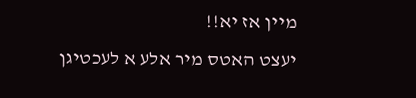מיין אז יא!!
יעצט האטס מיר אלע א לעכטיגן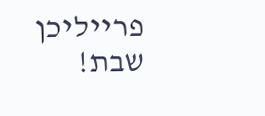פרייליכן שבת!